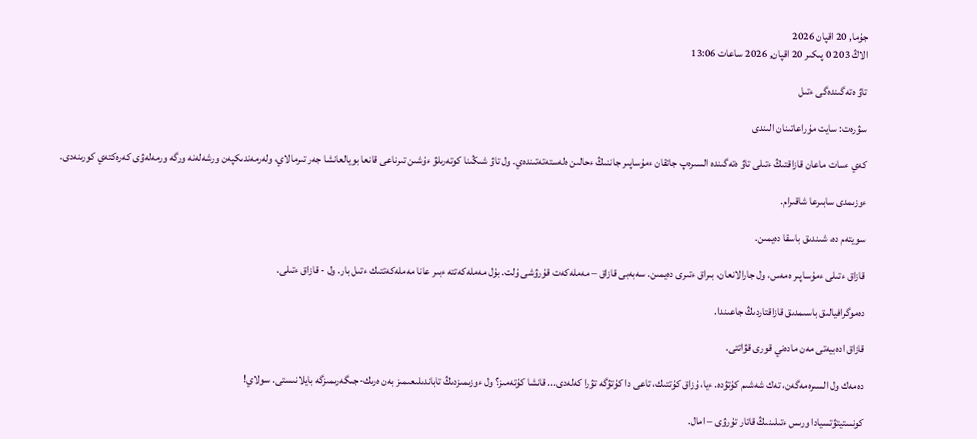جۇما, 20 اقپان 2026
الاڭ 203 0 پىكىر 20 اقپان, 2026 ساعات 13:06

تاۋ ەتەگىندەگى ءتىل

سۋرەت: سايت مۇراعاتىنان الىندى

كەي ءسات ماعان قازاقتىڭ ءتىلى تاۋ ەتەگىندە السىرەپ جاتقان ءمۇساپىر جاننىڭ ءحالىن ەلەستەتەتىندەي. ول تاۋ شىڭىنا كوتەرىلۋ ءۇشىن تىرناعى قانعا بويالعانشا جەر تىرمالاي، ولەرمەندىكپەن ورشەلەنە ورگە ورمەلەۋى كەرەكتەي كورىنەدى.

ءوزىمدى سابىرعا شاقىرام.

سويتەم دە، شىندىق باسقا دەيمىن.

قازاق ءتىلى ءمۇساپىر ەمەس، ول جارالانعان، بىراق ءتىرى دەيمىن. سەبەبى قازاق – مەملەكەت قۇرۋشى ۇلت. بۇل مەملەكەتتە ءبىر عانا مەملەكەتتىك ءتىل بار. ول - قازاق ءتىلى.

دەموگرافيالىق باسىمدىق قازاقتاردىڭ جاعىندا.

قازاق ادەبيەتى مەن مادەني قورى قۋاتتى.

دەمەك ول السىرەمەگەن، تەك شەشىم كۇتۋدە. ءيا، ۇزاق كۇتتىك، تاعى دا كۇتۋگە تۋرا كەلەدى... قانشا كۇتەمىز؟ ول ءوزىمىزدىڭ تاباندىلىعىمىز بەن ەرىك-جىگەرىمىزگە بايلانىستى. سولاي!

كونستيتۋتسيادا ورىس ءتىلىنىڭ قاتار تۇرۋى – امال.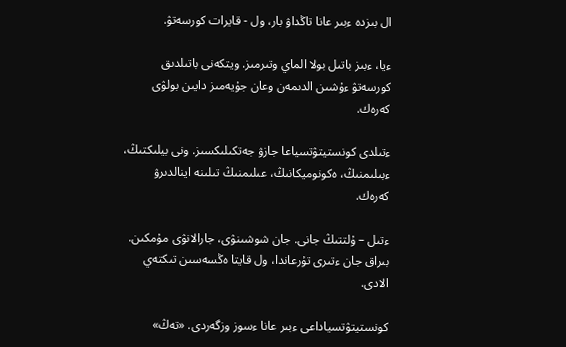ال بىزدە ءبىر عانا تاڭداۋ بار، ول - قايرات كورسەتۋ.

ءيا، ءبىز باتىل بولا الماي وتىرمىز. ويتكەنى باتىلدىق كورسەتۋ ءۇشىن الدىمەن وعان جۇيەمىز دايىن بولۋى كەرەك.

ءتىلدى كونستيتۋتسياعا جازۋ جەتكىلىكسىز. ونى بيلىكتىڭ، ءبىلىمنىڭ، ەكونوميكانىڭ، عىلىمنىڭ تىلىنە اينالدىرۋ كەرەك.

ءتىل – ۇلتتىڭ جانى. جان شوشىنۋى، جارالانۋى مۇمكىن. بىراق جان ءتىرى تۇرعاندا، ول قايتا ەڭسەسىن تىكتەي الادى.

كونستيتۋتسياداعى ءبىر عانا ءسوز وزگەردى. «تەڭ»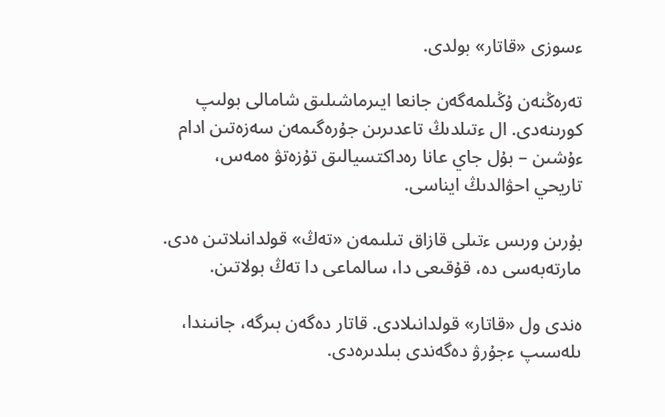ءسوزى «قاتار» بولدى.

تەرەڭنەن ۇڭىلمەگەن جانعا ايىرماشىلىق شامالى بولىپ كورىنەدى. ال ءتىلدىڭ تاعدىرىن جۇرەگىمەن سەزەتىن ادام ءۇشىن – بۇل جاي عانا رەداكتسيالىق تۇزەتۋ ەمەس، تاريحي احۋالدىڭ ايناسى.

بۇرىن ورىس ءتىلى قازاق تىلىمەن «تەڭ» قولدانىلاتىن ەدى. مارتەبەسى دە، قۇقىعى دا، سالماعى دا تەڭ بولاتىن.

ەندى ول «قاتار» قولدانىلادى. قاتار دەگەن بىرگە، جانىندا، ىلەسىپ ءجۇرۋ دەگەندى بىلدىرەدى.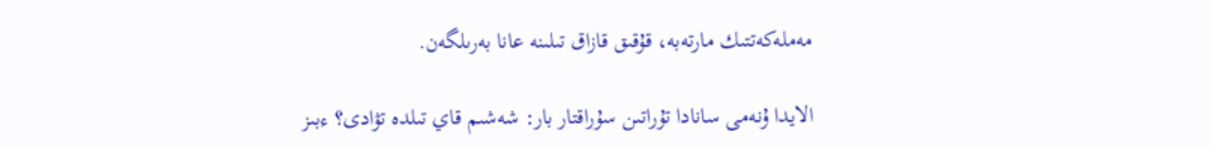مەملەكەتتىك مارتەبە، قۇقىق قازاق تىلىنە عانا بەرىلگەن.

الايدا ۇنەمى سانادا تۇراتىن سۇراقتار بار: شەشىم قاي تىلدە تۋادى؟ ءبىز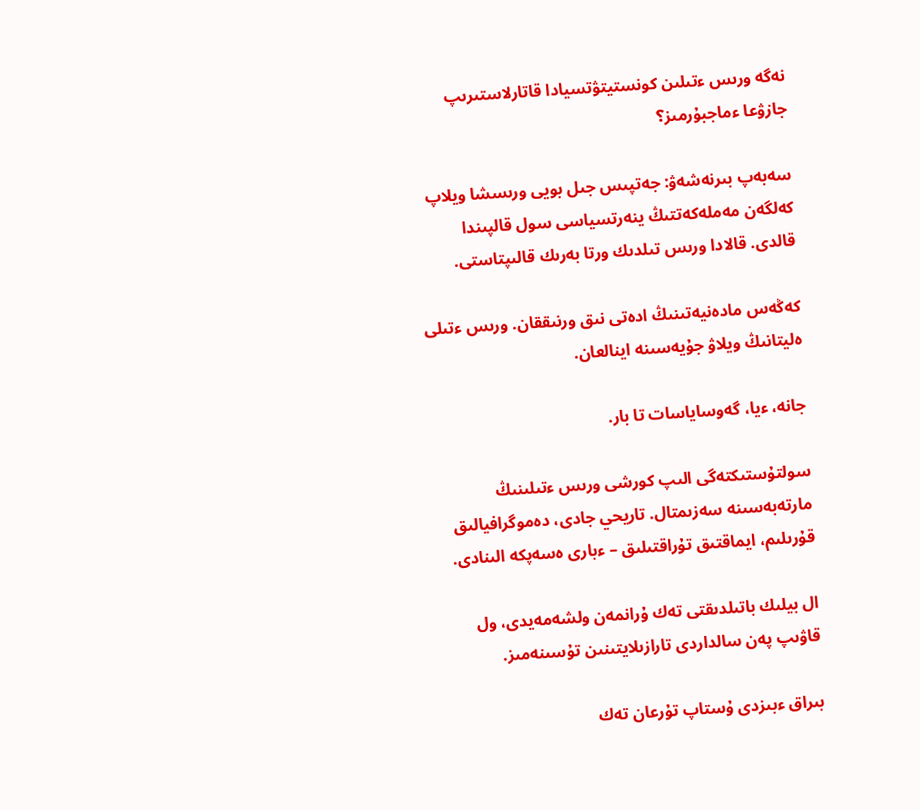نەگە ورىس ءتىلىن كونستيتۋتسيادا قاتارلاستىرىپ جازۋعا ءماجبۇرمىز؟

سەبەپ بىرنەشەۋ: جەتپىس جىل بويى ورىسشا ويلاپ كەلگەن مەملەكەتتىڭ ينەرتسياسى سول قالپىندا قالدى. قالادا ورىس تىلدىك ورتا بەرىك قالىپتاستى.

كەڭەس مادەنيەتىنىڭ ادەتى نىق ورنىققان. ورىس ءتىلى ەليتانىڭ ويلاۋ جۇيەسىنە اينالعان.

جانە، ءيا، گەوساياسات تا بار.

سولتۇستىكتەگى الىپ كورشى ورىس ءتىلىنىڭ مارتەبەسىنە سەزىمتال. تاريحي جادى، دەموگرافيالىق قۇرىلىم، ايماقتىق تۇراقتىلىق – ءبارى ەسەپكە الىنادى.

ال بيلىك باتىلدىقتى تەك ۇرانمەن ولشەمەيدى، ول قاۋىپ پەن سالداردى تارازىلايتىنىن تۇسىنەمىز.

بىراق ءبىزدى ۇستاپ تۇرعان تەك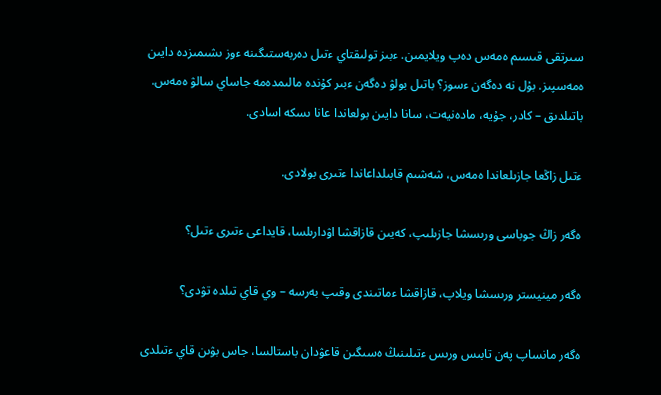سىرتقى قىسىم ەمەس دەپ ويلايمىن. ءبىز تولىقتاي ءتىل دەربەستىگىنە ءوز ىشىمىزدە دايىن ەمەسپىز. بۇل نە دەگەن ءسوز؟ باتىل بولۋ دەگەن ءبىر كۇندە مالىمدەمە جاساي سالۋ ەمەس. باتىلدىق – كادر، جۇيە، مادەنيەت، سانا دايىن بولعاندا عانا ىسكە اسادى.

ءتىل زاڭعا جازىلعاندا ەمەس، شەشىم قابىلداعاندا ءتىرى بولادى.

ەگەر زاڭ جوباسى ورىسشا جازىلىپ، كەيىن قازاقشا اۋدارىلسا، قايداعى ءتىرى ءتىل؟

ەگەر مينيستر ورىسشا ويلاپ، قازاقشا ءماتىندى وقىپ بەرسە – وي قاي تىلدە تۋدى؟

ەگەر مانساپ پەن تابىس ورىس ءتىلىنىڭ ەسىگىن قاعۋدان باستالسا، جاس بۋىن قاي ءتىلدى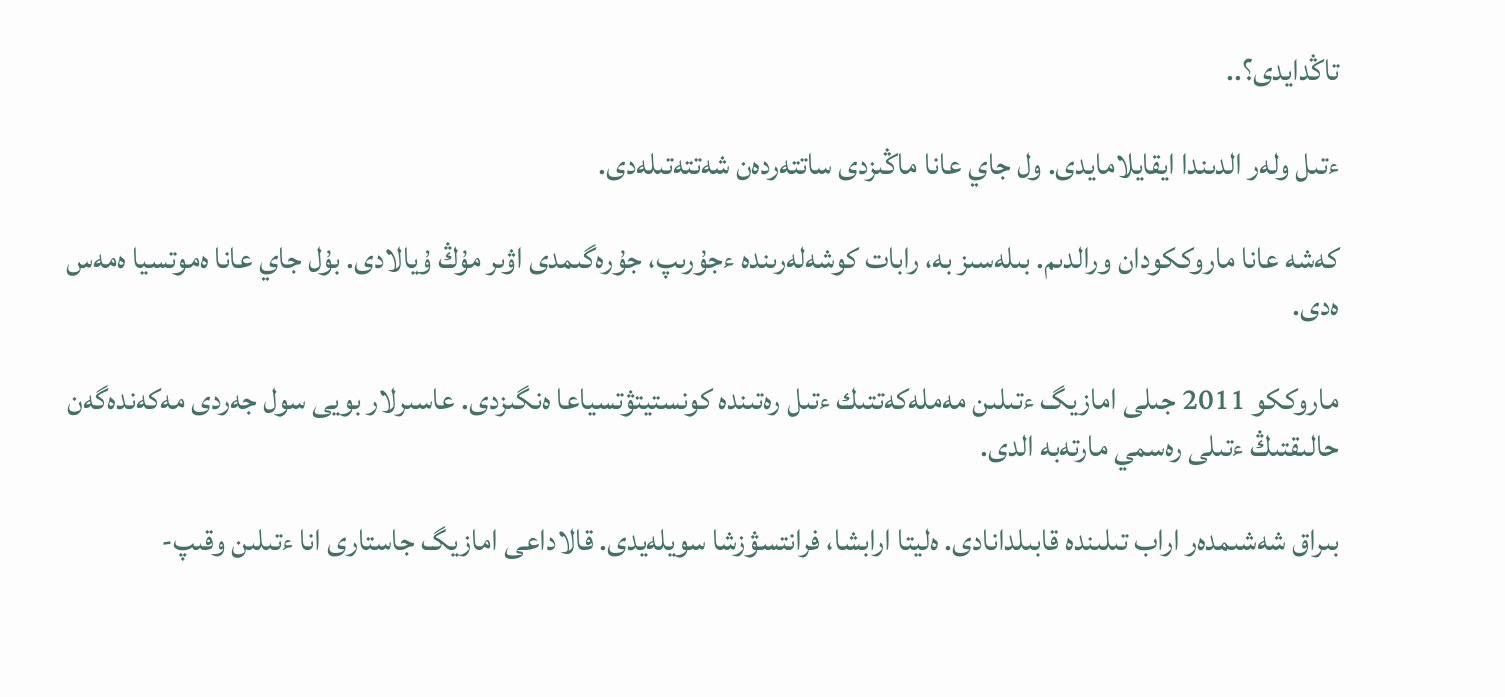تاڭدايدى؟..

ءتىل ولەر الدىندا ايقايلامايدى. ول جاي عانا ماڭىزدى ساتتەردەن شەتتەتىلەدى.

كەشە عانا ماروككودان ورالدىم. بىلەسىز بە، رابات كوشەلەرىندە ءجۇرىپ، جۇرەگىمدى اۋىر مۇڭ ۇيالادى. بۇل جاي عانا ەموتسيا ەمەس ەدى.

ماروككو 2011 جىلى امازيگ ءتىلىن مەملەكەتتىك ءتىل رەتىندە كونستيتۋتسياعا ەنگىزدى. عاسىرلار بويى سول جەردى مەكەندەگەن حالىقتىڭ ءتىلى رەسمي مارتەبە الدى.

بىراق شەشىمدەر اراب تىلىندە قابىلدانادى. ەليتا ارابشا، فرانتسۋزشا سويلەيدى. قالاداعى امازيگ جاستارى انا ءتىلىن وقىپ-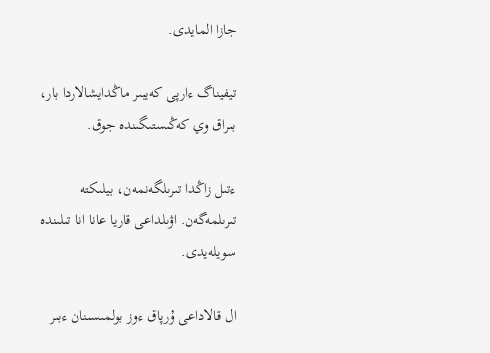جازا المايدى.

تيفيناگ ءارپى كەيبىر ماڭدايشالاردا بار، بىراق وي كەڭىستىگىندە جوق.

ءتىل زاڭدا تىرىلگەنمەن، بيلىكتە تىرىلمەگەن. اۋىلداعى قاريا عانا انا تىلىندە سويلەيدى.

ال قالاداعى ۇرپاق ءوز بولمىسىنان ءبىر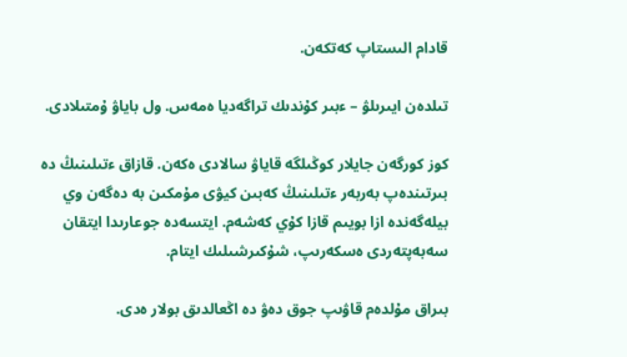قادام الىستاپ كەتكەن.

تىلدەن ايىرىلۋ – ءبىر كۇندىك تراگەديا ەمەس. ول باياۋ ۇمتىلادى.

كوز كورگەن جايلار كوڭىلگە قاياۋ سالادى ەكەن. قازاق ءتىلىنىڭ دە بىرتىندەپ بەربەر ءتىلىنىڭ كەبىن كيۋى مۇمكىن بە دەگەن وي بيلەگەندە ازا بويىم قازا كۇي كەشەم. ايتسەدە جوعارىدا ايتقان سەبەپتەردى ەسكەرىپ، شۇكىرشىلىك ايتام.

بىراق مۇلدەم قاۋىپ جوق دەۋ دە اڭعالدىق بولار ەدى.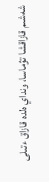شەشىم قازاقشا تۋماسا، ونداي ەلدە قازاق ءتىلى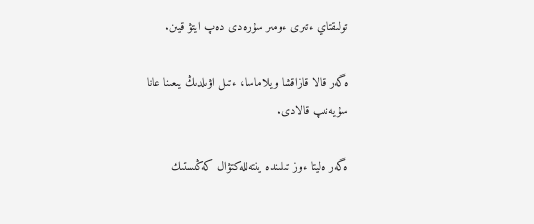تولىقتاي ءتىرى ءومىر سۇرەدى دەپ ايتۋ قيىن.

ەگەر قالا قازاقشا ويلاماسا، ءتىل اۋىلدىڭ يىعىنا عانا سۇيەنىپ قالادى.

ەگەر ەليتا ءوز تىلىندە ينتەللەكتۋال كەڭىستىك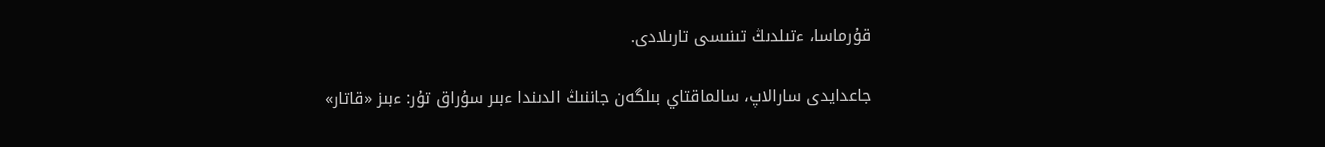قۇرماسا، ءتىلدىڭ تىنىسى تارىلادى.

جاعدايدى سارالاپ، سالماقتاي بىلگەن جاننىڭ الدىندا ءبىر سۇراق تۇر: ءبىز «قاتار»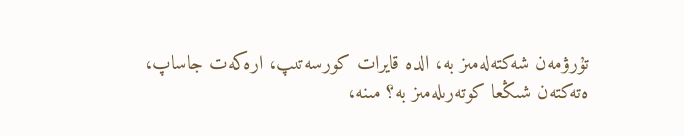تۇرۋمەن شەكتەلەمىز بە، الدە قايرات كورسەتىپ، ارەكەت جاساپ، ەتەكتەن شىڭعا كوتەرىلەمىز بە؟ مىنە،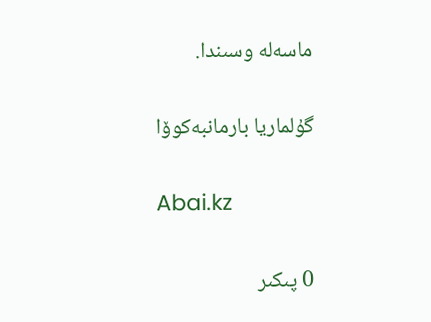ماسەلە وسىندا.

گۇلماريا بارمانبەكوۆا

Abai.kz

0 پىكىر